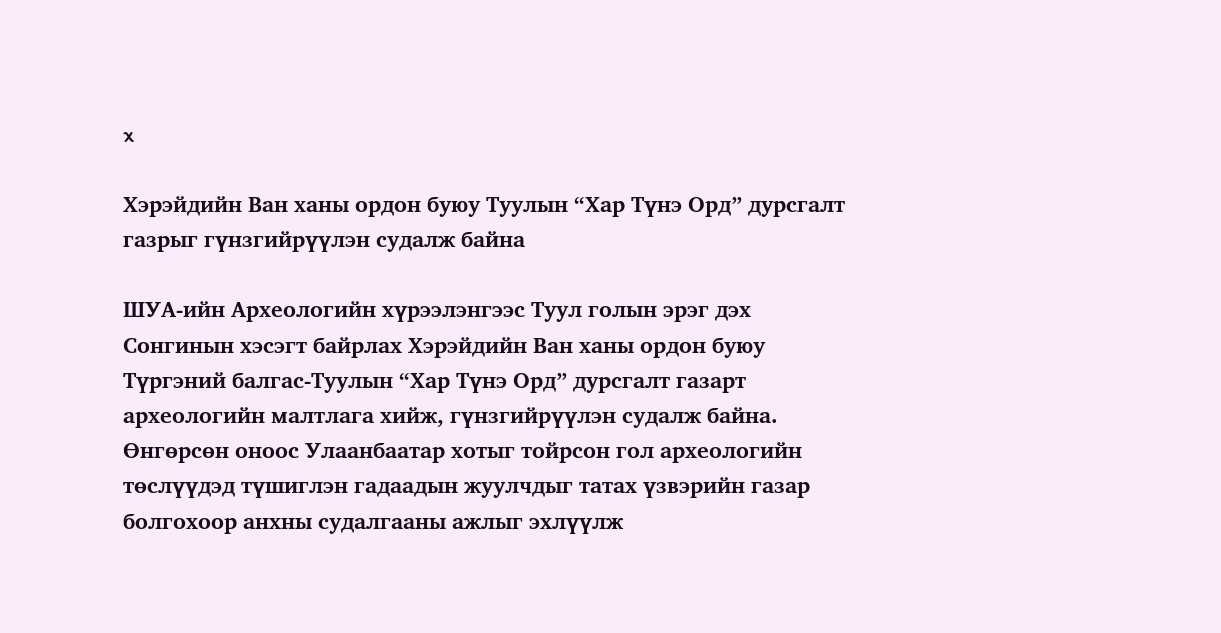x

Хэрэйдийн Ван ханы ордон буюу Туулын “Хар Түнэ Орд” дурсгалт газрыг гүнзгийрүүлэн судалж байна

ШУА-ийн Археологийн хүрээлэнгээс Туул голын эрэг дэх Сонгинын хэсэгт байрлах Хэрэйдийн Ван ханы ордон буюу Түргэний балгас-Туулын “Хар Түнэ Орд” дурсгалт газарт археологийн малтлага хийж, гүнзгийрүүлэн судалж байна. Өнгөрсөн оноос Улаанбаатар хотыг тойрсон гол археологийн төслүүдэд түшиглэн гадаадын жуулчдыг татах үзвэрийн газар болгохоор анхны судалгааны ажлыг эхлүүлж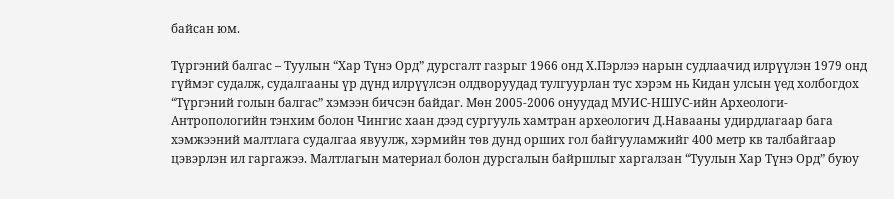байсан юм.

Түргэний балгас – Туулын “Хар Түнэ Орд” дурсгалт газрыг 1966 онд Х.Пэрлээ нарын судлаачид илрүүлэн 1979 онд гүймэг судалж, судалгааны үр дүнд илрүүлсэн олдворуудад тулгуурлан тус хэрэм нь Кидан улсын үед холбогдох “Түргэний голын балгас” хэмээн бичсэн байдаг. Мөн 2005-2006 онуудад МУИС-НШУС-ийн Археологи-Антропологийн тэнхим болон Чингис хаан дээд сургууль хамтран археологич Д.Навааны удирдлагаар бага хэмжээний малтлага судалгаа явуулж, хэрмийн төв дунд орших гол байгууламжийг 400 метр кв талбайгаар цэвэрлэн ил гаргажээ. Малтлагын материал болон дурсгалын байршлыг харгалзан “Туулын Хар Түнэ Орд” буюу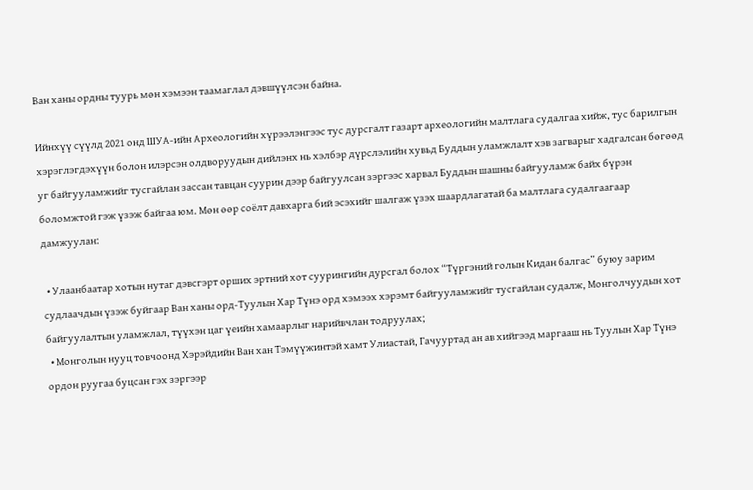Ван ханы ордны туурь мөн хэмээн таамаглал дэвшүүлсэн байна.

Ийнхүү сүүлд 2021 онд ШУА-ийн Археологийн хүрээлэнгээс тус дурсгалт газарт археологийн малтлага судалгаа хийж, тус барилгын хэрэглэгдэхүүн болон илэрсэн олдворуудын дийлэнх нь хэлбэр дүрслэлийн хувьд Буддын уламжлалт хэв загварыг хадгалсан бөгөөд уг байгууламжийг тусгайлан зассан тавцан суурин дээр байгуулсан зэргээс харвал Буддын шашны байгууламж байх бүрэн боломжтой гэж үзэж байгаа юм. Мөн өөр соёлт давхарга бий эсэхийг шалгаж үзэх шаардлагатай ба малтлага судалгаагаар дамжуулан:

  • Улаанбаатар хотын нутаг дэвсгэрт орших эртний хот суурингийн дурсгал болох “Түргэний голын Кидан балгас” буюу зарим судлаачдын үзэж буйгаар Ван ханы орд-Туулын Хар Түнэ орд хэмээх хэрэмт байгууламжийг тусгайлан судалж, Монголчуудын хот байгуулалтын уламжлал, түүхэн цаг үеийн хамаарлыг нарийвчлан тодруулах;
  • Монголын нууц товчоонд Хэрэйдийн Ван хан Тэмүүжинтэй хамт Улиастай, Гачууртад ан ав хийгээд маргааш нь Туулын Хар Түнэ ордон руугаа буцсан гэх зэргээр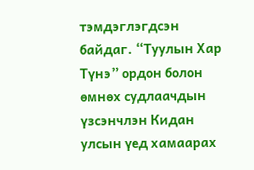тэмдэглэгдсэн байдаг. “Туулын Хар Түнэ” ордон болон өмнөх судлаачдын үзсэнчлэн Кидан улсын үед хамаарах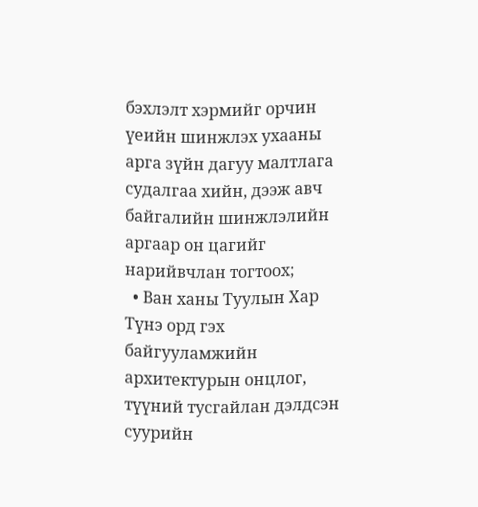бэхлэлт хэрмийг орчин үеийн шинжлэх ухааны арга зүйн дагуу малтлага судалгаа хийн, дээж авч байгалийн шинжлэлийн аргаар он цагийг нарийвчлан тогтоох;
  • Ван ханы Туулын Хар Түнэ орд гэх байгууламжийн архитектурын онцлог, түүний тусгайлан дэлдсэн суурийн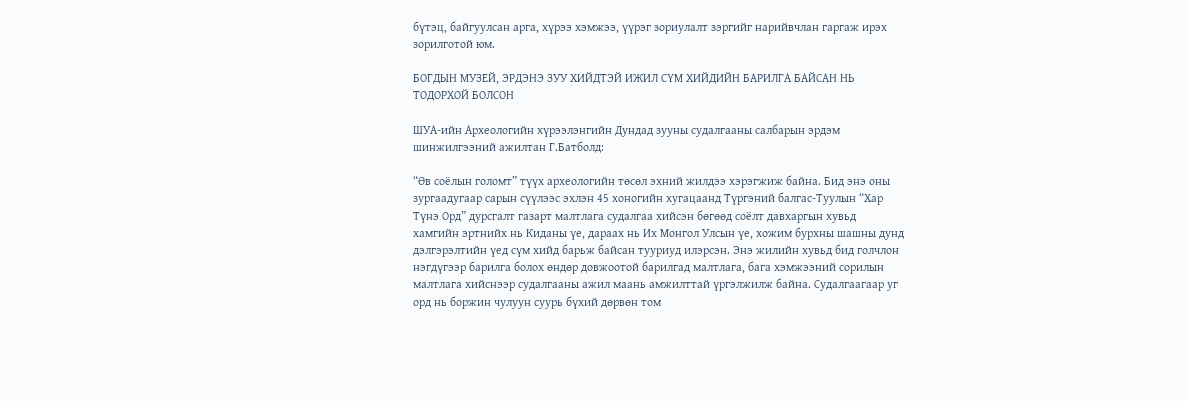бүтэц, байгуулсан арга, хүрээ хэмжээ, үүрэг зориулалт зэргийг нарийвчлан гаргаж ирэх зорилготой юм.

БОГДЫН МУЗЕЙ, ЭРДЭНЭ ЗУУ ХИЙДТЭЙ ИЖИЛ СҮМ ХИЙДИЙН БАРИЛГА БАЙСАН НЬ ТОДОРХОЙ БОЛСОН

ШУА-ийн Археологийн хүрээлэнгийн Дундад зууны судалгааны салбарын эрдэм шинжилгээний ажилтан Г.Батболд:

“Өв соёлын голомт” түүх археологийн төсөл эхний жилдээ хэрэгжиж байна. Бид энэ оны зургаадугаар сарын сүүлээс эхлэн 45 хоногийн хугацаанд Түргэний балгас-Туулын “Хар Түнэ Орд” дурсгалт газарт малтлага судалгаа хийсэн бөгөөд соёлт давхаргын хувьд хамгийн эртнийх нь Киданы үе, дараах нь Их Монгол Улсын үе, хожим бурхны шашны дунд дэлгэрэлтийн үед сүм хийд барьж байсан тууриуд илэрсэн. Энэ жилийн хувьд бид голчлон нэгдүгээр барилга болох өндөр довжоотой барилгад малтлага, бага хэмжээний сорилын малтлага хийснээр судалгааны ажил маань амжилттай үргэлжилж байна. Судалгаагаар уг орд нь боржин чулуун суурь бүхий дөрвөн том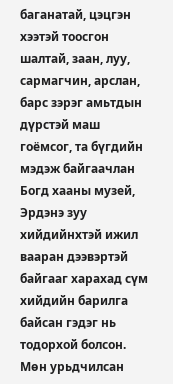баганатай, цэцгэн хээтэй тоосгон шалтай, заан, луу, сармагчин, арслан, барс зэрэг амьтдын дүрстэй маш гоёмсог, та бүгдийн мэдэж байгаачлан Богд хааны музей, Эрдэнэ зуу хийдийнхтэй ижил вааран дээвэртэй байгааг харахад сүм хийдийн барилга байсан гэдэг нь тодорхой болсон. Мөн урьдчилсан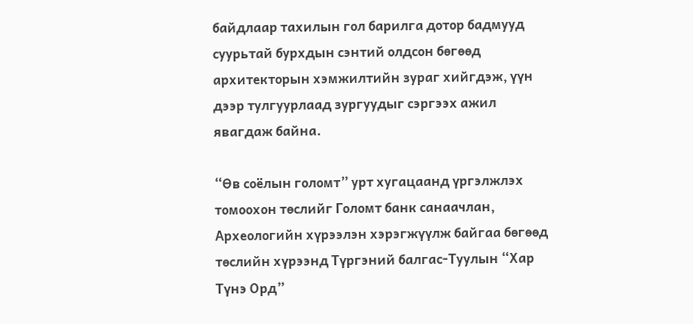байдлаар тахилын гол барилга дотор бадмууд суурьтай бурхдын сэнтий олдсон бөгөөд архитекторын хэмжилтийн зураг хийгдэж, үүн дээр тулгуурлаад зургуудыг сэргээх ажил явагдаж байна.

“Өв соёлын голомт” урт хугацаанд үргэлжлэх томоохон төслийг Голомт банк санаачлан, Археологийн хүрээлэн хэрэгжүүлж байгаа бөгөөд төслийн хүрээнд Түргэний балгас-Туулын “Хар Түнэ Орд”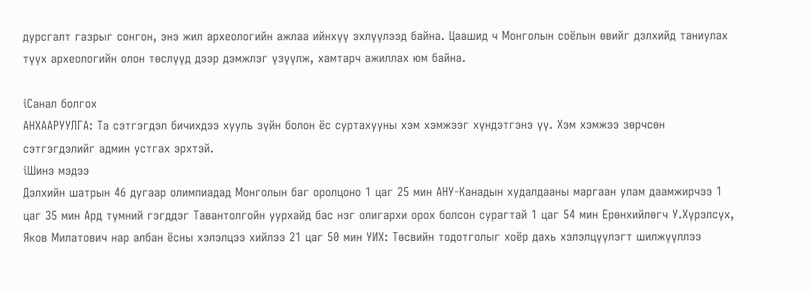дурсгалт газрыг сонгон, энэ жил археологийн ажлаа ийнхүү эхлүүлээд байна. Цаашид ч Монголын соёлын өвийг дэлхийд таниулах түүх археологийн олон төслүүд дээр дэмжлэг үзүүлж, хамтарч ажиллах юм байна.

iСанал болгох
АНХААРУУЛГА: Та сэтгэгдэл бичихдээ хууль зүйн болон ёс суртахууны хэм хэмжээг хүндэтгэнэ үү. Хэм хэмжээ зөрчсөн сэтгэгдэлийг админ устгах эрхтэй.
iШинэ мэдээ
Дэлхийн шатрын 46 дугаар олимпиадад Монголын баг оролцоно 1 цаг 25 мин АНУ-Канадын худалдааны маргаан улам даамжирчээ 1 цаг 35 мин Ард түмний гэгддэг Тавантолгойн уурхайд бас нэг олигархи орох болсон сурагтай 1 цаг 54 мин Ерөнхийлөгч У.Хүрэлсүх, Яков Милатович нар албан ёсны хэлэлцээ хийлээ 21 цаг 50 мин УИХ: Төсвийн тодотголыг хоёр дахь хэлэлцүүлэгт шилжүүллээ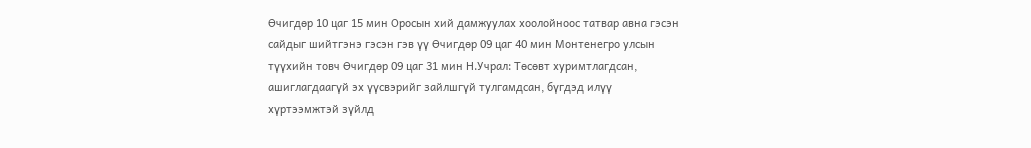Өчигдөр 10 цаг 15 мин Оросын хий дамжуулах хоолойноос татвар авна гэсэн сайдыг шийтгэнэ гэсэн гэв үү Өчигдөр 09 цаг 40 мин Монтенегро улсын түүхийн товч Өчигдөр 09 цаг 31 мин Н.Учрал: Төсөвт хуримтлагдсан, ашиглагдаагүй эх үүсвэрийг зайлшгүй тулгамдсан, бүгдэд илүү хүртээмжтэй зүйлд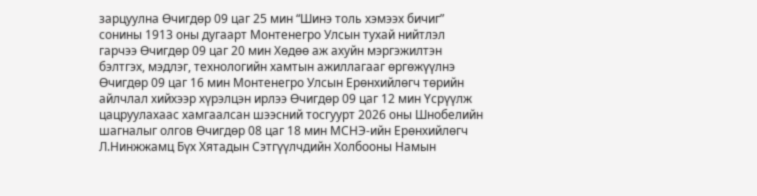зарцуулна Өчигдөр 09 цаг 25 мин “Шинэ толь хэмээх бичиг” сонины 1913 оны дугаарт Монтенегро Улсын тухай нийтлэл гарчээ Өчигдөр 09 цаг 20 мин Хөдөө аж ахуйн мэргэжилтэн бэлтгэх, мэдлэг, технологийн хамтын ажиллагааг өргөжүүлнэ Өчигдөр 09 цаг 16 мин Монтенегро Улсын Ерөнхийлөгч төрийн айлчлал хийхээр хүрэлцэн ирлээ Өчигдөр 09 цаг 12 мин Үсрүүлж цацруулахаас хамгаалсан шээсний тосгуурт 2026 оны Шнобелийн шагналыг олгов Өчигдөр 08 цаг 18 мин МСНЭ-ийн Ерөнхийлөгч Л.Нинжжамц Бүх Хятадын Сэтгүүлчдийн Холбооны Намын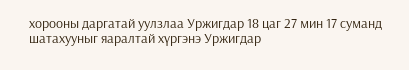хорооны даргатай уулзлаа Уржигдар 18 цаг 27 мин 17 суманд шатахууныг яаралтай хүргэнэ Уржигдар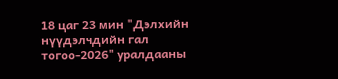18 цаг 23 мин "Дэлхийн нүүдэлчдийн гал тогоо-2026" уралдааны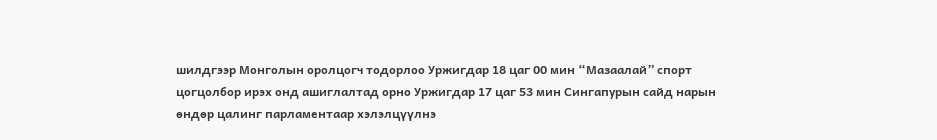шилдгээр Монголын оролцогч тодорлоо Уржигдар 18 цаг 00 мин “Мазаалай” спорт цогцолбор ирэх онд ашиглалтад орно Уржигдар 17 цаг 53 мин Сингапурын сайд нарын өндөр цалинг парламентаар хэлэлцүүлнэ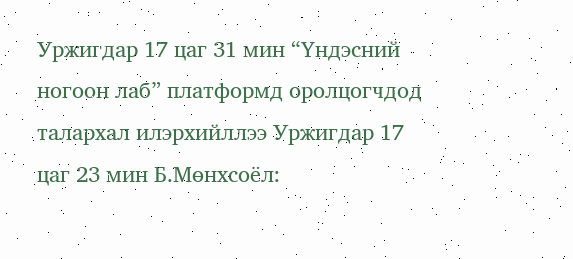Уржигдар 17 цаг 31 мин “Үндэсний ногоон лаб” платформд оролцогчдод талархал илэрхийллээ Уржигдар 17 цаг 23 мин Б.Мөнхсоёл: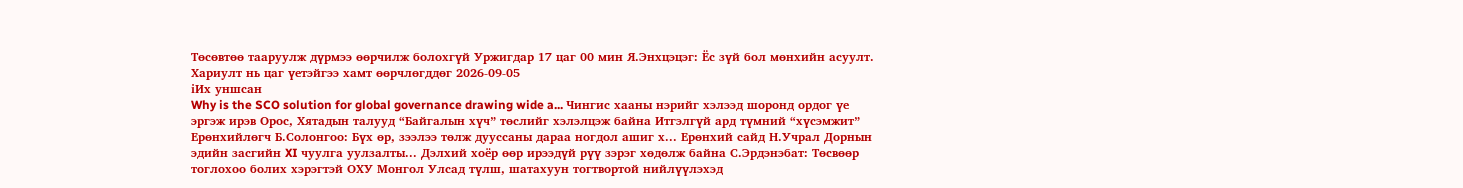Төсөвтөө тааруулж дүрмээ өөрчилж болохгүй Уржигдар 17 цаг 00 мин Я.Энхцэцэг: Ёс зүй бол мөнхийн асуулт. Хариулт нь цаг үетэйгээ хамт өөрчлөгддөг 2026-09-05
iИх уншсан
Why is the SCO solution for global governance drawing wide a... Чингис хааны нэрийг хэлээд шоронд ордог үе эргэж ирэв Орос, Хятадын талууд “Байгалын хүч” төслийг хэлэлцэж байна Итгэлгүй ард түмний “хүсэмжит” Ерөнхийлөгч Б.Солонгоо: Бүх өр, зээлээ төлж дууссаны дараа ногдол ашиг х... Ерөнхий сайд Н.Учрал Дорнын эдийн засгийн XI чуулга уулзалты... Дэлхий хоёр өөр ирээдүй рүү зэрэг хөдөлж байна С.Эрдэнэбат: Төсвөөр тоглохоо болих хэрэгтэй ОХУ Монгол Улсад түлш, шатахуун тогтвортой нийлүүлэхэд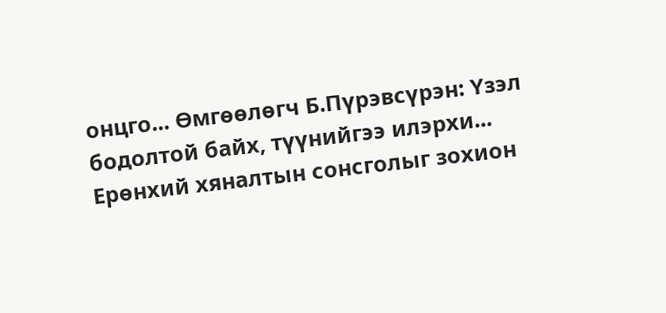онцго... Өмгөөлөгч Б.Пүрэвсүрэн: Үзэл бодолтой байх, түүнийгээ илэрхи... Ерөнхий хяналтын сонсголыг зохион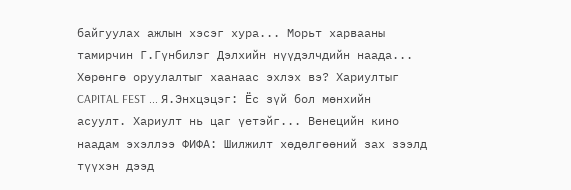байгуулах ажлын хэсэг хура... Морьт харвааны тамирчин Г.Гүнбилэг Дэлхийн нүүдэлчдийн наада... Хөрөнгө оруулалтыг хаанаас эхлэх вэ? Хариултыг CAPITAL FEST ... Я.Энхцэцэг: Ёс зүй бол мөнхийн асуулт. Хариулт нь цаг үетэйг... Венецийн кино наадам эхэллээ ФИФА: Шилжилт хөдөлгөөний зах зээлд түүхэн дээд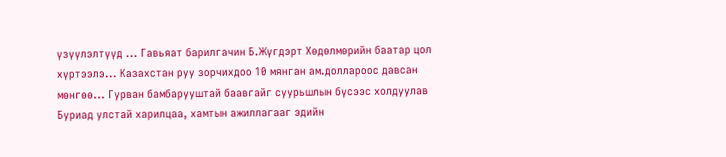үзүүлэлтүүд ... Гавьяат барилгачин Б.Жүгдэрт Хөдөлмөрийн баатар цол хүртээлэ... Казахстан руу зорчихдоо 10 мянган ам.доллароос давсан мөнгөө... Гурван бамбарууштай баавгайг суурьшлын бүсээс холдуулав Буриад улстай харилцаа, хамтын ажиллагааг эдийн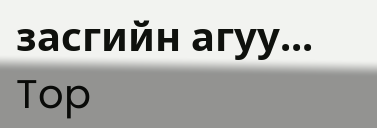засгийн агуу...
Top